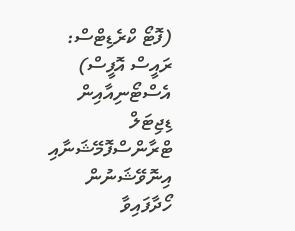(ފޮޓޯ ކްރެޑިޓްސް: ރައީސް އޮފީސް)
އެސްޓޯނިއާއިން ޑިޖިޓަލް ޓްރާންސްފޮމޭޝަނާއި އިނޮވޭޝަނުން ހޯދާފައިވާ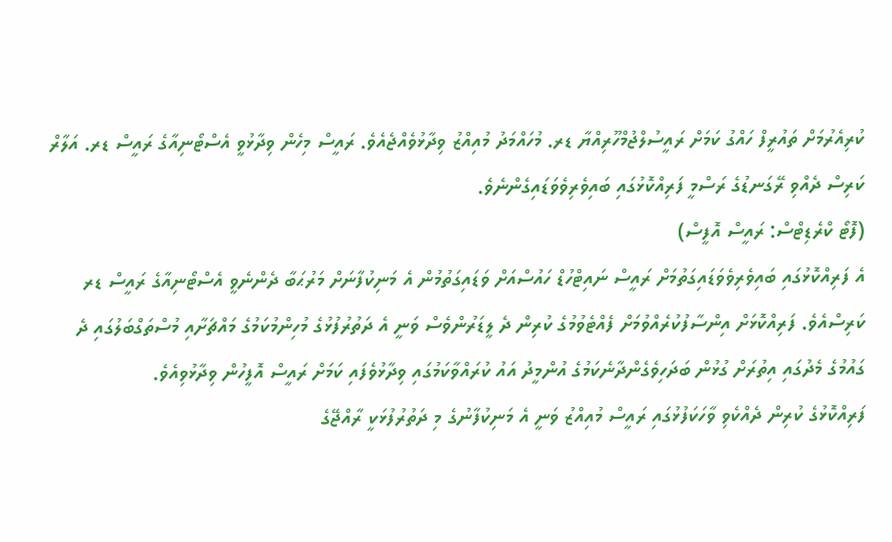ކުރިއެރުމަށް ތައުރީފް ހައްގު ކަމަށް ރައީސުލްޖުމްހޫރިއްޔާ ޑރ. މުހައްމަދު މުއިއްޒު ވިދާޅުވެއްޖެއެވެ. ރައީސް މިހެން ވިދާޅުވީ އެސްޓޯނިއާގެ ރައީސް ޑރ. އަލާރް ކަރިސް ދެއްވި ރޭގަނޑުގެ ރަސްމީ ފަރިއްކޮޅުގައި ބައިވެރިވެވަޑައިގެންނެވެ.
(ފޮޓޯ ކްރެޑިޓްސް: ރައީސް އޮފީސް)
އެ ފަރިއްކޮޅުގައި ބައިވެރިވެވަޑައިގަތުމަށް ރައީސް ނައިޓްހުޑް ހައުސްއަށް ވަޑައިގަތުމުން އެ މަނިކުފާނަށް މަރުޙަބާ ދެންނެވީ އެސްޓޯނިއާގެ ރައީސް ޑރ ކަރިސްއެވެ. ފަރިއްކޮޅަށް އިންސާފުކުރެއްވުމަށް ފެއްޓެވުމުގެ ކުރިން ދެ ލީޑަރުންވެސް ވަނީ އެ ދަތުރުފުޅުގެ މުހިންމުކަމުގެ މައްޗަށާއި މުސްތަގްބަލުގައި ދެ ގައުމުގެ މެދުގައި އިތުރަށް ގުޅުން ބަދަހިވެގެންދާނެކަމުގެ އުންމީދު އައު ކުރައްވާކަމުގައި ވިދާޅުވެފައި ކަމަށް ރައީސް އޮފީހުން ވިދާޅުވިއެވެ.
ފަރިއްކޮޅުގެ ކުރިން ދެއްކެވި ވާހަކަފުޅުގައި ރައީސް މުއިއްޒު ވަނީ އެ މަނިކުފާނުގެ މި ދަތުރުފުޅަކީ ރާއްޖޭގެ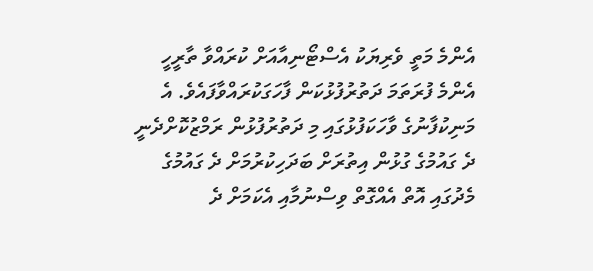އެންމެ މަތީ ވެރިޔަކު އެސްޓޯނިއާއަށް ކުރައްވާ ތާރީހީ އެންމެ ފުރަތަމަ ދަތުރުފުޅުކަން ފާހަގަކުރައްވާފައެވެ. އެ މަނިކުފާނުގެ ވާހަކަފުޅުގައި މި ދަތުރުފުޅުން ރަމްޒުކޮށްދެނީ ދެ ގައުމުގެ ގުޅުން އިތުރަށް ބަދަހިކުރުމަށް ދެ ގައުމުގެ މެދުގައި އޮތް އެއްގޮތް ވިސްނުމާއި އެކަމަށް ދެ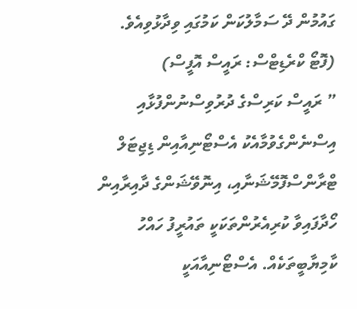ގައުމުން ދޭ ސަމާލުކަން ކަމުގައި ވިދާޅުވިއެވެ.
(ފޮޓޯ ކްރެޑިޓްސް: ރައީސް އޮފީސް)
” ރައީސް ކަރިސްގެ ދުރުވިސްނުންފުޅާއި އިސްނެންގެވުމާއެކު އެސްޓޯނިއާއިން ޑިޖިޓަލް ޓްރާންސްފޮމޭޝަނާއި، އިނޮވޭޝަންގެ ދާއިރާއިން ހޯދާފައިވާ ކުރިއެރުންތަކަކީ ތައުރީފު ހައްހު ކާމިޔާބީތަކެއް. އެސްޓޯނިއާއަކީ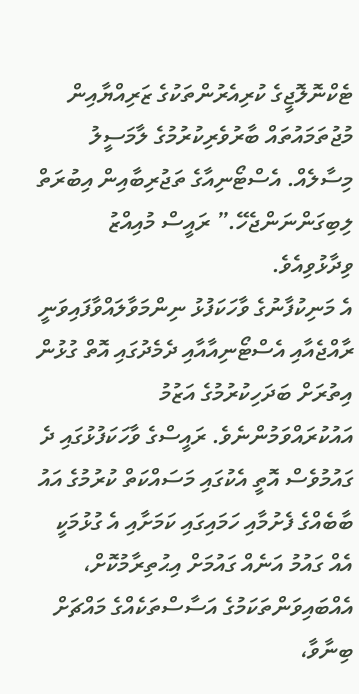ޓެކްނޮލޮޖީގެ ކުރިއެރުންތަކުގެ ޒަރިއްޔާއިން މުޖުތަމައުތައް ބާރުވެރިކުރުމުގެ ލާމަސީލު މިސާލެއް. އެސްޓޯނިއާގެ ތަޖުރިބާއިން އިބުރަތް ލިބިގަންނަންޖެހޭ.” ރައީސް މުއިއްޒު ވިދާޅުވިއެވެ.
އެ މަނިކުފާނުގެ ވާހަކަފުޅު ނިންމަވާލައްވާފައިވަނީ ރާއްޖެއާއި އެސްޓޯނިއާއާއި ދެމެދުގައި އޮތް ގުޅުން އިތުރަށް ބަދަހިކުރުމުގެ އަޒުމު އައުކުރައްވަމުންނެވެ. ރައީސްގެ ވާހަކަފުޅުގައި ދެ ގައުމުވެސް އޮތީ އެކުގައި މަސައްކަތް ކުރުމުގެ އައު ބާބެއްގެ ފެށުމާއި ހަމައިގައި ކަމަށާއި އެ ގުޅުމަކީ އެއް ގައުމު އަނެއް ގައުމަށް އިޙުތިރާމުކޮށް، އެއްބައިވަންތަކަމުގެ އަސާސްތަކެއްގެ މައްޗަށް ބިނާވާ،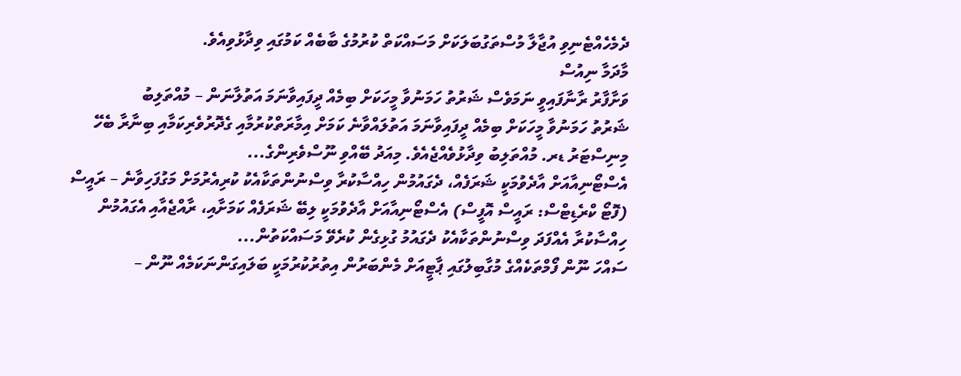ދެމެހެއްޓެނިވި އުޖާލާ މުސްތަގުބަލަކަށް މަސައްކަތް ކުރުމުގެ ބާބެއް ކަމުގައި ވިދާޅުވިއެވެ.
މާދަމާ ނިއުސް
ވަށާފާރު ރާނާފައިވީ ނަމަވެސް ޝަރުތު ހަމަނުވާ މީހަކަށް ބިމެއް ދީފައިވާނަމަ އަތުލާނަން – މުއްތަލިބު
ޝަރުތު ހަމަނުވާ މީހަކަށް ބިމެއް ދީފައިވާނަމަ އަތުލައްވާނެ ކަމަށް އިމާރަތްކުރުމާއި ގެދޮރުވެރިކަމާއި ބިނާރާ ބެހޭ މިނިސްޓަރު ޑރ. މުއްތަލިބު ވިދާޅުވެއްޖެއެވެ. މިއަދު ބޭއްވި ނޫސްވެރިންގެ...
އެސްޓޯނިއާއަށް އާދެވުމަކީ ޝަރަފެއް، ދެގައުމުން ހިއްސާކުރާ ވިސްނުންތަކާއެކު ކުރިއެރުމަށް މަގުފަހިވާނެ – ރައީސް
(ފޮޓޯ ކްރެޑިޓްސް: ރައީސް އޮފީސް) އެސްޓޯނިއާއަށް އާދެވުމަކީ ލިބޭ ޝަރަފެއް ކަމަށާއި، ރާއްޖެއާއި އެގައުމުން ހިއްސާކުރާ އެއްފަދަ ވިސްނުންތަކާއެކު ދެގައުމު ގުޅިގެން ކުރެވޭ މަސައްކަތުން...
ސައްހަ ނޫން ފޯމްތަކެއްގެ މުގާބިލުގައި ޕާޓީއަށް މެންބަރުން އިތުރުކުރުމަކީ ބަލައިގަންނަކަމެއް ނޫން –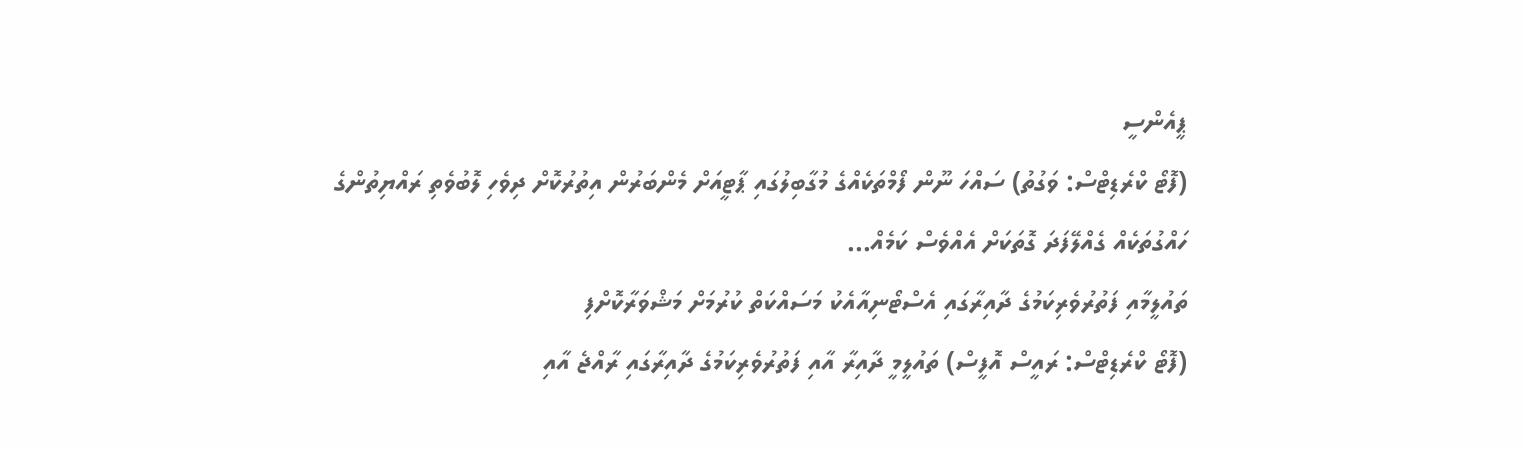ޕީއެންސީ
(ފޮޓޯ ކްރެޑިޓްސް: ވަގުތު) ސައްހަ ނޫން ފޯމްތަކެއްގެ މުގާބިލުގައި ޕާޓީއަށް މެންބަރުން އިތުރުކޮށް ދިވެހި ލޮބުވެތި ރައްޔިތުންގެ ހައްގުތަކެއް ގެއްލޭފަދަ ގޮތަކަށް އެއްވެސް ކަމެއް...
ތައުލީމާއި ފަތުރުވެރިކަމުގެ ދާއިރާގައި އެސްޓޯނިއާއެކު މަސައްކަތް ކުރުމަށް މަޝްވަރާކޮށްފި
(ފޮޓޯ ކްރެޑިޓްސް: ރައީސް އޮފީސް) ތައުލީމީ ދާއިރާ އާއި ފަތުރުވެރިކަމުގެ ދާއިރާގައި ރާއްޖެ އާއި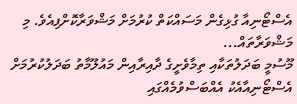އެސްޓޯނިއާ ގުޅިގެން މަސައްކަތް ކުރުމަށް މަޝްވަރާކޮށްފިއެވެ. މި މަޝްވަރާތައް...
މޫސުމީ ބަދަލުތަކާއި ތިމާވެށީގެ ދާއިރާއިން މައުލޫމާތު ބަދަލުކުރުމަށް އެސްޓޯނިއާއެކު އެއްބަސްވުމެއްގައި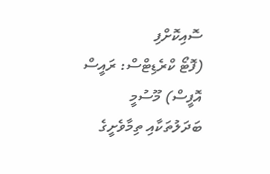ސޮއިކޮށްފި
(ފޮޓޯ ކްރެޑިޓްސް: ރައީސް އޮފީސް) މޫސުމީ ބަދަލުތަކާއި ތިމާވެށީގެ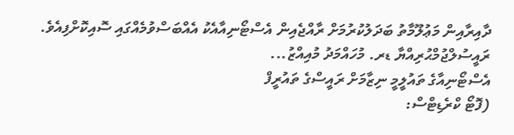ދާއިރާއިން މަޢުލޫމާތު ބަދަލުކުރުމަށް ރާއްޖެއިން އެސްޓޯނިއާއެކު އެއްބަސްވުމެއްގައި ސޮއިކޮށްފިއެވެ. ރައީސުލްޖުމްޙުރިއްޔާ ޑރ. މުހައްމަދު މުއިއްޒު...
އެސްޓޯނިއާގެ ތައުލީމީ ނިޒާމަށް ރައީސްގެ ތައުރީފް
(ފޮޓޯ ކްރެޑިޓްސް: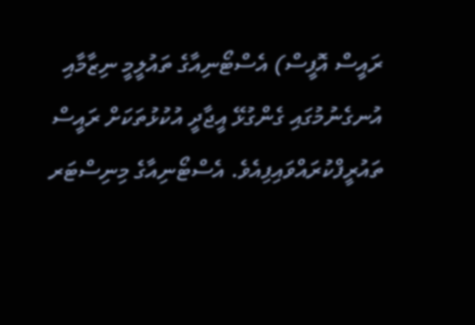ރައީސް އޮފީސް) އެސްޓޯނިއާގެ ތައުލީމީ ނިޒާމާއި އުނގެނުމުގައި ގެންގުޅޭ އީޖާދީ އުކުޅުތަކަށް ރައީސް ތައުރީފްކުރައްވައިފިއެވެ. އެސްޓޯނިއާގެ މިނިސްޓަރ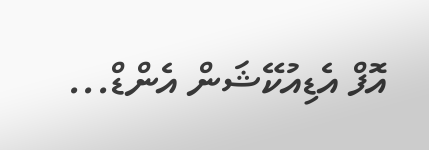އޮފް އެޑިއުކޭޝަން އެންޑް...